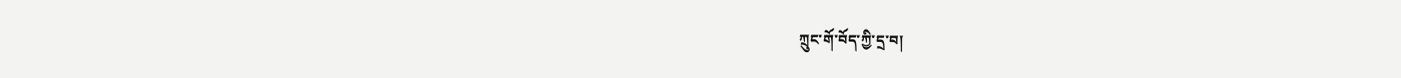ཀྲུང་གོ་བོད་ཀྱི་དྲ་བ།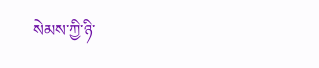སེམས་ཀྱི་ཉི་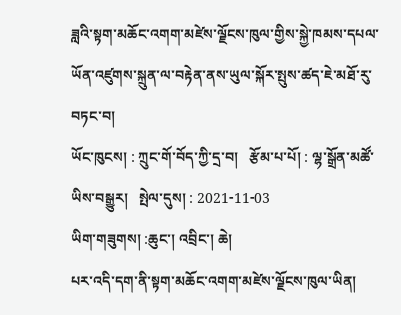ཟླའི་སྟག་མཆོང་འགག་མཛེས་ལྗོངས་ཁུལ་གྱིས་སྐྱེ་ཁམས་དཔལ་ཡོན་འཛུགས་སྐྲུན་ལ་བརྟེན་ནས་ཡུལ་སྐོར་སྤུས་ཚད་ཇེ་མཐོ་རུ་བཏང་བ།
ཡོང་ཁུངས། : ཀྲུང་གོ་བོད་ཀྱི་དྲ་བ།   རྩོམ་པ་པོ། : ལྷ་སྒྲོན་མཚོ་ཡིས་བསྒྱུར།   སྤེལ་དུས། : 2021-11-03
ཡིག་གཟུགས། :ཆུང་། འབྲིང་། ཆེ།
པར་འདི་དག་ནི་སྟག་མཆོང་འགག་མཛེས་ལྗོངས་ཁུལ་ཡིན།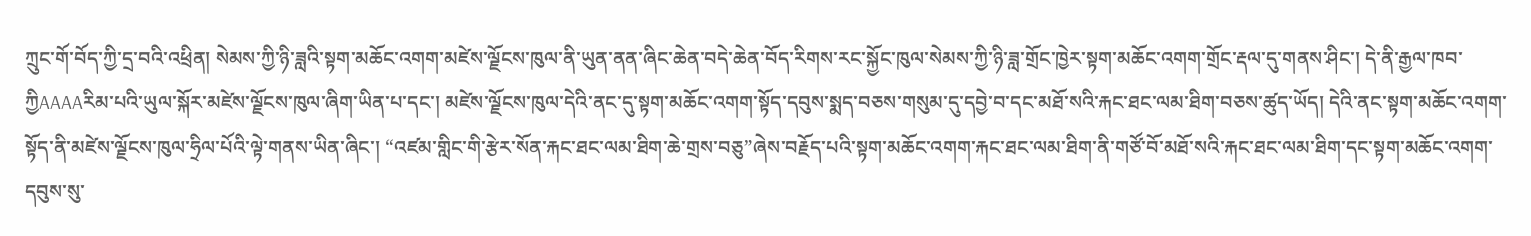ཀྲུང་གོ་བོད་ཀྱི་དྲ་བའི་འཕྲིན། སེམས་ཀྱི་ཉི་ཟླའི་སྟག་མཆོང་འགག་མཛེས་ལྗོངས་ཁུལ་ནི་ཡུན་ནན་ཞིང་ཆེན་བདེ་ཆེན་བོད་རིགས་རང་སྐྱོང་ཁུལ་སེམས་ཀྱི་ཉི་ཟླ་གྲོང་ཁྱེར་སྟག་མཆོང་འགག་གྲོང་རྡལ་དུ་གནས་ཤིང་། དེ་ནི་རྒྱལ་ཁབ་ཀྱིAAAAརིམ་པའི་ཡུལ་སྐོར་མཛེས་ལྗོངས་ཁུལ་ཞིག་ཡིན་པ་དང་། མཛེས་ལྗོངས་ཁུལ་དེའི་ནང་དུ་སྟག་མཆོང་འགག་སྟོད་དབུས་སྨད་བཅས་གསུམ་དུ་དབྱེ་བ་དང་མཐོ་སའི་རྐང་ཐང་ལམ་ཐིག་བཅས་ཚུད་ཡོད། དེའི་ནང་སྟག་མཆོང་འགག་སྟོད་ནི་མཛེས་ལྗོངས་ཁུལ་ཧྲིལ་པོའི་ལྟེ་གནས་ཡིན་ཞིང་། “འཛམ་གླིང་གི་རྩེར་སོན་རྐང་ཐང་ལམ་ཐིག་ཆེ་གྲས་བཅུ”ཞེས་བརྗོད་པའི་སྟག་མཆོང་འགག་རྐང་ཐང་ལམ་ཐིག་ནི་གཙོ་བོ་མཐོ་སའི་རྐང་ཐང་ལམ་ཐིག་དང་སྟག་མཆོང་འགག་དབུས་སུ་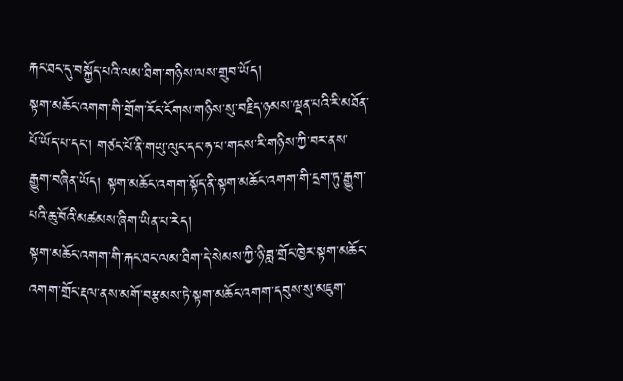རྐང་ཐང་དུ་བསྐྱོད་པའི་ལམ་ཐིག་གཉིས་ལས་གྲུབ་ཡོད།
སྟག་མཆོང་འགག་གི་གྲོག་རོང་ངོགས་གཉིས་སུ་བརྗིད་ཉམས་ལྡན་པའི་རི་མཐོན་པོ་ཡོད་པ་དང་། གཙང་པོ་ནི་གཡུ་ལུང་དང་ཧ་པ་གངས་རི་གཉིས་ཀྱི་བར་ནས་རྒྱུག་བཞིན་ཡོད། སྟག་མཆོང་འགག་སྟོད་ནི་སྟག་མཆོང་འགག་གི་དྲག་ཏུ་རྒྱུག་པའི་ཆུ་བོའི་མཚམས་ཞིག་ཡིན་པ་རེད།
སྟག་མཆོང་འགག་གི་རྐང་ཐང་ལམ་ཐིག་དེ་སེམས་ཀྱི་ཉི་ཟླ་གྲོང་ཁྱེར་སྟག་མཆོང་འགག་གྲོང་རྡལ་ནས་མགོ་བརྩམས་ཏེ་སྟག་མཆོང་འགག་དབུས་སུ་མཇུག་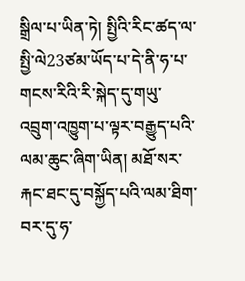སྒྲིལ་པ་ཡིན་ཏེ། སྤྱིའི་རིང་ཚད་ལ་སྤྱི་ལེ23ཙམ་ཡོད་པ་དེ་ནི་ཧ་པ་གངས་རིའི་རི་སྐེད་དུ་གཡུ་འབྲུག་འཁྱུག་པ་ལྟར་བརྒྱུད་པའི་ལམ་ཆུང་ཞིག་ཡིན། མཐོ་སར་རྐང་ཐང་དུ་བསྐྱོད་པའི་ལམ་ཐིག་བར་དུ་ཧ་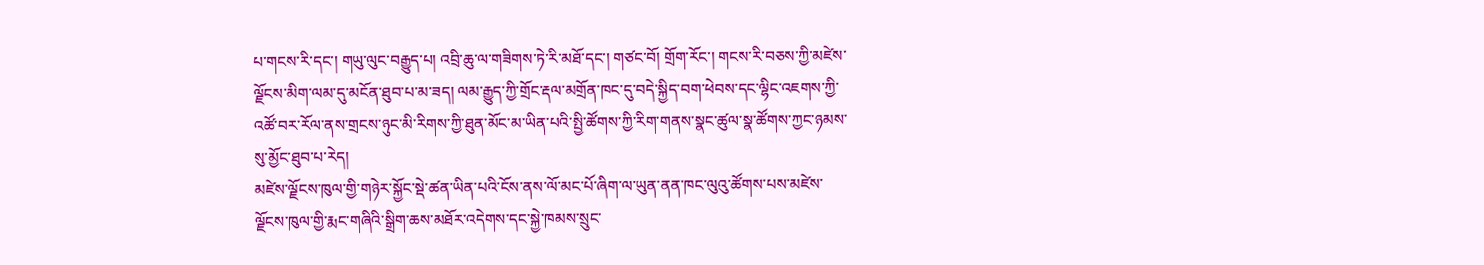པ་གངས་རི་དང་། གཡུ་ལུང་བརྒྱུད་པ། འབྲི་ཆུ་ལ་གཟིགས་ཏེ་རི་མཐོ་དང་། གཙང་བོ། གྲོག་རོང་། གངས་རི་བཅས་ཀྱི་མཛེས་ལྗོངས་མིག་ལམ་དུ་མངོན་ཐུབ་པ་མ་ཟད། ལམ་རྒྱུད་ཀྱི་གྲོང་རྡལ་མགྲོན་ཁང་དུ་བདེ་སྐྱིད་བག་ཕེབས་དང་ལྷིང་འཇགས་ཀྱི་འཚོ་བར་རོལ་ནས་གྲངས་ཉུང་མི་རིགས་ཀྱི་ཐུན་མོང་མ་ཡིན་པའི་སྤྱི་ཚོགས་ཀྱི་རིག་གནས་སྣང་ཚུལ་སྣ་ཚོགས་ཀྱང་ཉམས་སུ་མྱོང་ཐུབ་པ་རེད།
མཛེས་ལྗོངས་ཁུལ་གྱི་གཉེར་སྐྱོང་སྡེ་ཚན་ཡིན་པའི་ངོས་ནས་ལོ་མང་པོ་ཞིག་ལ་ཡུན་ནན་ཁང་ལུའུ་ཚོགས་པས་མཛེས་ལྗོངས་ཁུལ་གྱི་རྨང་གཞིའི་སྒྲིག་ཆས་མཐོར་འདེགས་དང་སྐྱེ་ཁམས་སྲུང་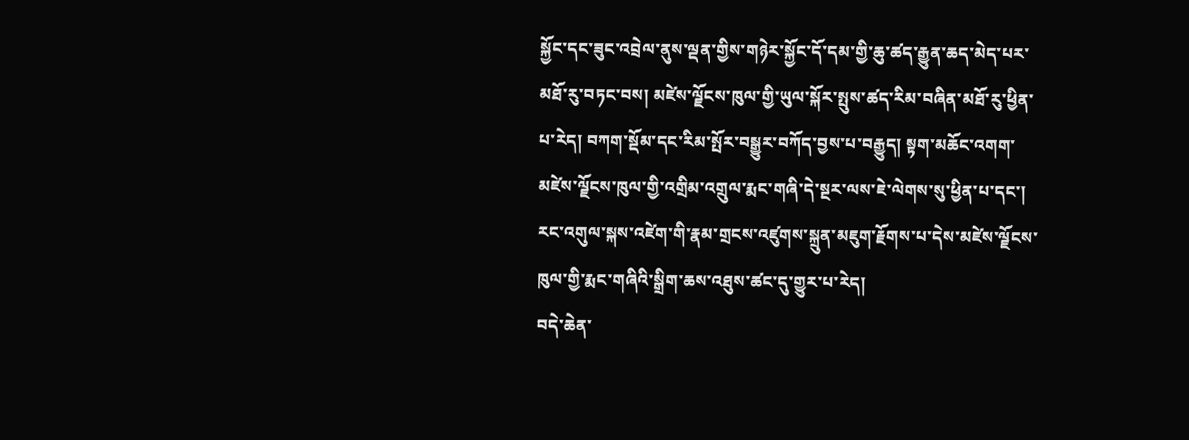སྐྱོང་དང་ཟུང་འབྲེལ་ནུས་ལྡན་གྱིས་གཉེར་སྐྱོང་དོ་དམ་གྱི་ཆུ་ཚད་རྒྱུན་ཆད་མེད་པར་མཐོ་རུ་བཏང་བས། མཛེས་ལྗོངས་ཁུལ་གྱི་ཡུལ་སྐོར་སྤུས་ཚད་རིམ་བཞིན་མཐོ་རུ་ཕྱིན་པ་རེད། བཀག་སྡོམ་དང་རིམ་སྤོར་བསྒྱུར་བཀོད་བྱས་པ་བརྒྱུད། སྟག་མཆོང་འགག་མཛེས་ལྗོངས་ཁུལ་གྱི་འགྲིམ་འགྲུལ་རྨང་གཞི་དེ་སྔར་ལས་ཇེ་ལེགས་སུ་ཕྱིན་པ་དང་། རང་འགུལ་སྐས་འཛེག་གི་རྣམ་གྲངས་འཛུགས་སྐྲུན་མཇུག་རྗོགས་པ་དེས་མཛེས་ལྗོངས་ཁུལ་གྱི་རྨང་གཞིའི་སྒྲིག་ཆས་འཐུས་ཚང་དུ་གྱུར་པ་རེད།
བདེ་ཆེན་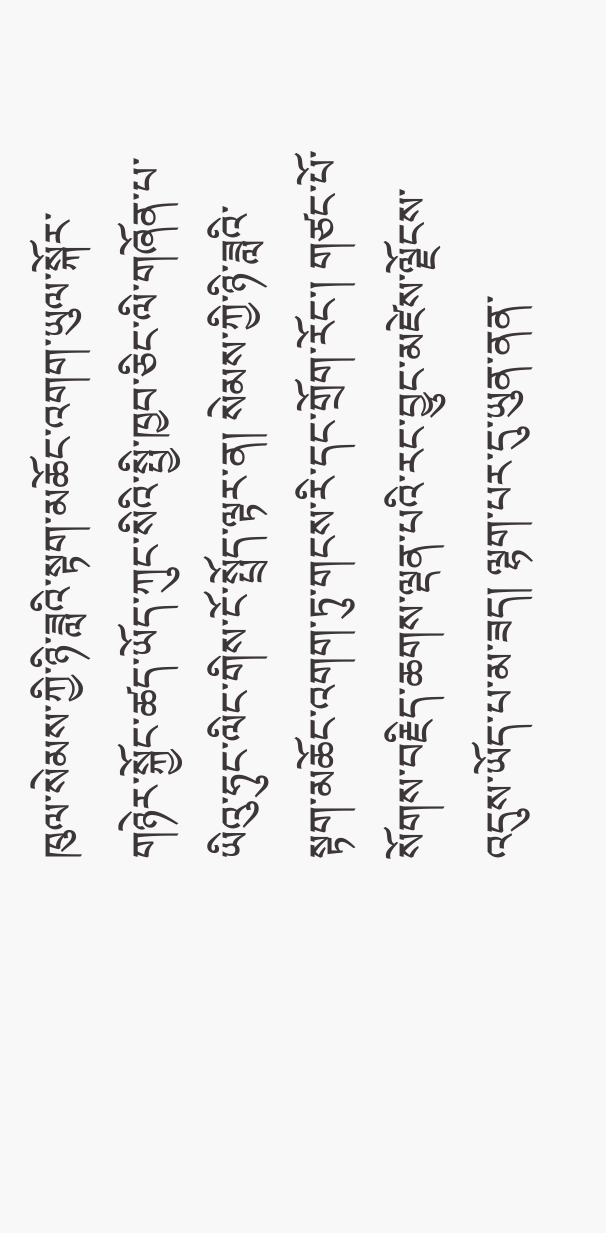ཁུལ་སེམས་ཀྱི་ཉི་ཟླའི་སྟག་མཆོང་འགག་ཡུལ་སྐོར་གཉེར་སྐྱོང་ཚད་ཡོད་ཀུང་སིའི་སྤྱི་ཁྱབ་ཅིང་ལི་གཞོན་པ་ཡིའུ་ཧུང་ལིང་གིས་ངོ་སྤྲོད་ལྟར་ན། སེམས་ཀྱི་ཉི་ཟླའི་སྟག་མཆོང་འགག་ཏུ་གངས་རི་དང་གྲོག་རོང་། གཙང་པོ་སོགས་བརྗིད་ཆགས་ལྡན་པའི་རང་བྱུང་མཛེས་ལྗོངས་འདུས་ཡོད་པ་མ་ཟད། ལྷག་པར་དུ་ཡུན་ནན་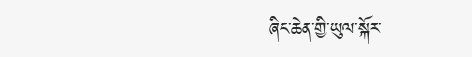ཞིང་ཆེན་གྱི་ཡུལ་སྐོར་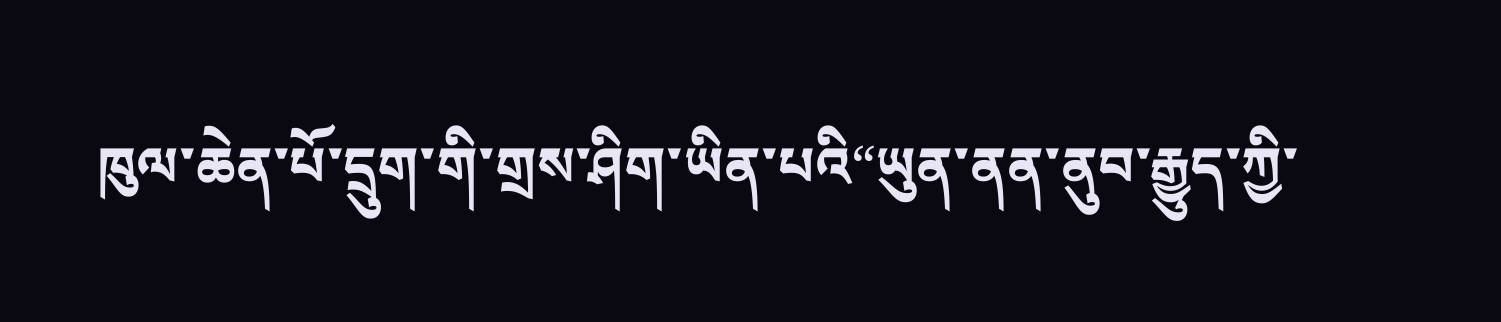ཁུལ་ཆེན་པོ་དྲུག་གི་གྲས་ཤིག་ཡིན་པའི“ཡུན་ནན་ནུབ་རྒྱུད་ཀྱི་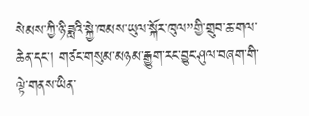སེམས་ཀྱི་ཉི་ཟླའི་སྐྱེ་ཁམས་ཡུལ་སྐོར་ཁུལ”གྱི་གྲུབ་ཆ་གལ་ཆེན་དང་། གཙང་གསུམ་མཉམ་རྒྱུག་རང་བྱུང་ཤུལ་བཞག་གི་ལྟེ་གནས་ཡིན་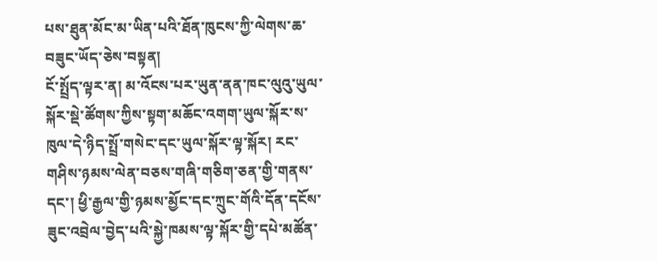པས་ཐུན་མོང་མ་ཡིན་པའི་ཐོན་ཁུངས་ཀྱི་ལེགས་ཆ་བཟུང་ཡོད་ཅེས་བསྟན།
ངོ་སྤྲོད་ལྟར་ན། མ་འོངས་པར་ཡུན་ནན་ཁང་ལུའུ་ཡུལ་སྐོར་སྡེ་ཚོགས་ཀྱིས་སྟག་མཆོང་འགག་ཡུལ་སྐོར་ས་ཁུལ་དེ་ཉིད་སྤྲོ་གསེང་དང་ཡུལ་སྐོར་ལྟ་སྐོར། རང་གཤིས་ཉམས་ལེན་བཅས་གཞི་གཅིག་ཅན་གྱི་གནས་དང་། ཕྱི་རྒྱལ་གྱི་ཉམས་མྱོང་དང་ཀྲུང་གོའི་དོན་དངོས་ཟུང་འབྲེལ་བྱེད་པའི་སྐྱེ་ཁམས་ལྟ་སྐོར་གྱི་དཔེ་མཚོན་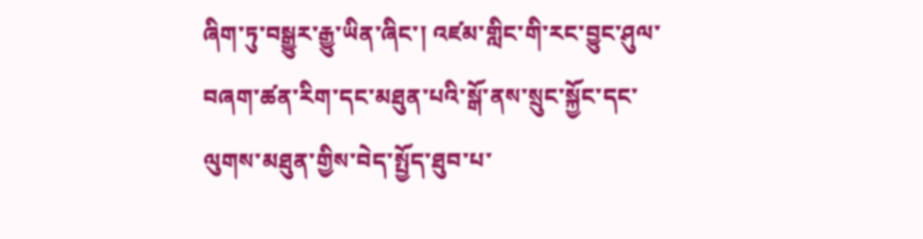ཞིག་ཏུ་བསྒྱུར་རྒྱུ་ཡིན་ཞིང་། འཛམ་གླིང་གི་རང་བྱུང་ཤུལ་བཞག་ཚན་རིག་དང་མཐུན་པའི་སྒོ་ནས་སྲུང་སྐྱོང་དང་ལུགས་མཐུན་གྱིས་བེད་སྤྱོད་ཐུབ་པ་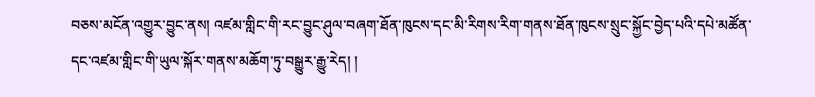བཅས་མངོན་འགྱུར་བྱུང་ནས། འཛམ་གླིང་གི་རང་བྱུང་ཤུལ་བཞག་ཐོན་ཁུངས་དང་མི་རིགས་རིག་གནས་ཐོན་ཁུངས་སྲུང་སྐྱོང་བྱེད་པའི་དཔེ་མཚོན་དང་འཛམ་གླིང་གི་ཡུལ་སྐོར་གནས་མཆོག་ཏུ་བསྒྱུར་རྒྱུ་རེད། །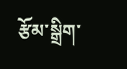རྩོམ་སྒྲིག་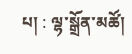པ། : ལྷ་སྒྲོན་མཚོ།